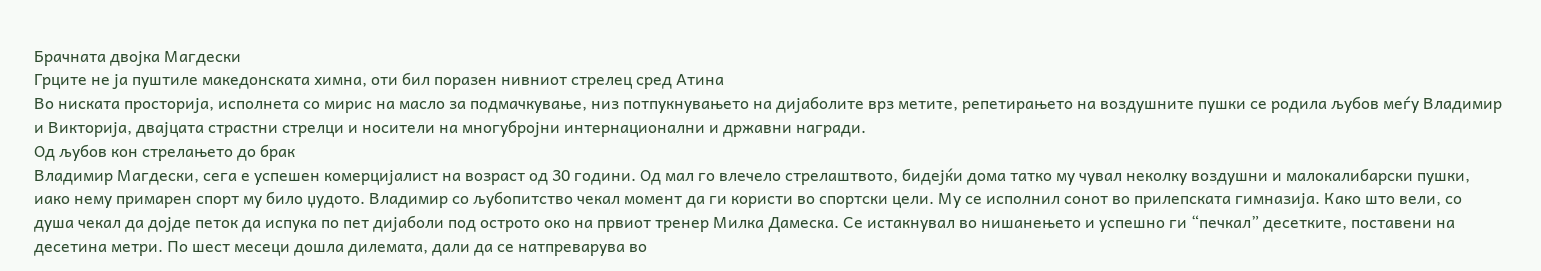Брачната двојка Магдески
Грците не ја пуштиле македонската химна, оти бил поразен нивниот стрелец сред Атина
Во ниската просторија, исполнета со мирис на масло за подмачкување, низ потпукнувањето на дијаболите врз метите, репетирањето на воздушните пушки се родила љубов меѓу Владимир и Викторија, двајцата страстни стрелци и носители на многубројни интернационални и државни награди.
Од љубов кон стрелањето до брак
Владимир Магдески, сега е успешен комерцијалист на возраст од 30 години. Од мал го влечело стрелаштвото, бидејќи дома татко му чувал неколку воздушни и малокалибарски пушки, иако нему примарен спорт му било џудото. Владимир со љубопитство чекал момент да ги користи во спортски цели. Му се исполнил сонот во прилепската гимназија. Како што вели, со душа чекал да дојде петок да испука по пет дијаболи под острото око на првиот тренер Милка Дамеска. Се истакнувал во нишанењето и успешно ги “печкал” десетките, поставени на десетина метри. По шест месеци дошла дилемата, дали да се натпреварува во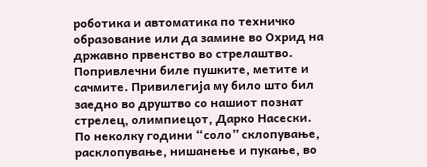роботика и автоматика по техничко образование или да замине во Охрид на државно првенство во стрелаштво. Попривлечни биле пушките, метите и сачмите. Привилегија му било што бил заедно во друштво со нашиот познат стрелец, олимпиецот, Дарко Насески.
По неколку години “соло” склопување, расклопување, нишанење и пукање, во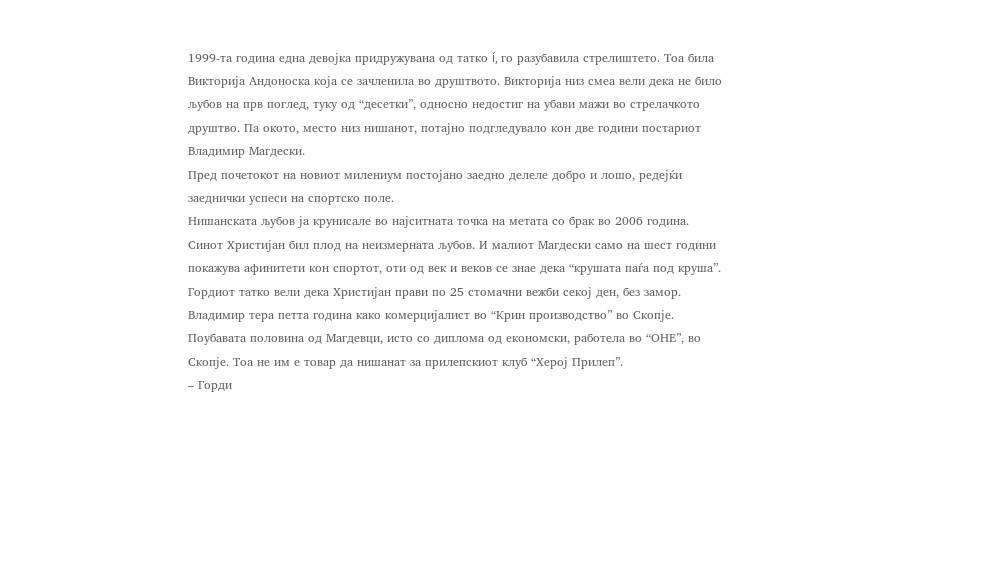1999-та година една девојка придружувана од татко í, го разубавила стрелиштето. Тоа била Викторија Андоноска која се зачленила во друштвото. Викторија низ смеа вели дека не било љубов на прв поглед, туку од “десетки”, односно недостиг на убави мажи во стрелачкото друштво. Па окото, место низ нишанот, потајно подгледувало кон две години постариот Владимир Магдески.
Пред почетокот на новиот милениум постојано заедно делеле добро и лошо, редејќи заеднички успеси на спортско поле.
Нишанската љубов ја крунисале во најситната точка на метата со брак во 2006 година. Синот Христијан бил плод на неизмерната љубов. И малиот Магдески само на шест години покажува афинитети кон спортот, оти од век и веков се знае дека “крушата паѓа под круша”. Гордиот татко вели дека Христијан прави по 25 стомачни вежби секој ден, без замор.
Владимир тера петта година како комерцијалист во “Крин производство” во Скопје. Поубавата половина од Магдевци, исто со диплома од економски, работела во “ОНЕ”, во Скопје. Тоа не им е товар да нишанат за прилепскиот клуб “Херој Прилеп”.
– Горди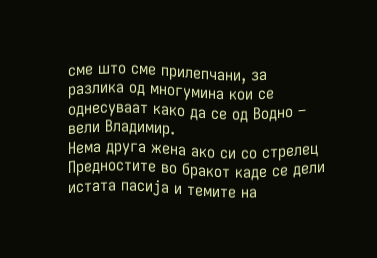сме што сме прилепчани, за разлика од многумина кои се однесуваат како да се од Водно – вели Владимир.
Нема друга жена ако си со стрелец
Предностите во бракот каде се дели истата пасија и темите на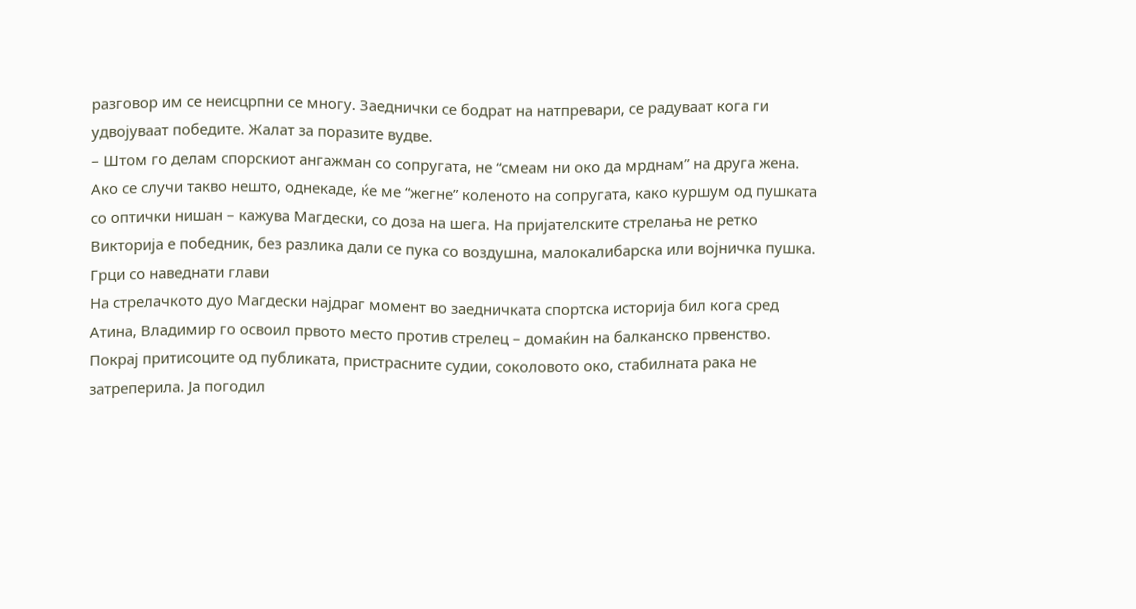разговор им се неисцрпни се многу. Заеднички се бодрат на натпревари, се радуваат кога ги удвојуваат победите. Жалат за поразите вудве.
– Штом го делам спорскиот ангажман со сопругата, не “смеам ни око да мрднам” на друга жена. Ако се случи такво нешто, однекаде, ќе ме “жегне” коленото на сопругата, како куршум од пушката со оптички нишан – кажува Магдески, со доза на шега. На пријателските стрелања не ретко Викторија е победник, без разлика дали се пука со воздушна, малокалибарска или војничка пушка.
Грци со наведнати глави
На стрелачкото дуо Магдески најдраг момент во заедничката спортска историја бил кога сред Атина, Владимир го освоил првото место против стрелец – домаќин на балканско првенство. Покрај притисоците од публиката, пристрасните судии, соколовото око, стабилната рака не затреперила. Ја погодил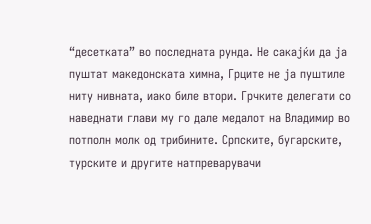“десетката” во последната рунда. Не сакајќи да ја пуштат македонската химна, Грците не ја пуштиле ниту нивната, иако биле втори. Грчките делегати со наведнати глави му го дале медалот на Владимир во потполн молк од трибините. Српските, бугарските, турските и другите натпреварувачи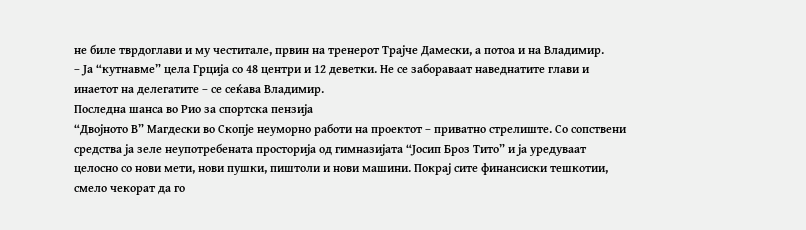не биле тврдоглави и му честитале, првин на тренерот Трајче Дамески, а потоа и на Владимир.
– Ја “кутнавме” цела Грција со 48 центри и 12 деветки. Не се забораваат наведнатите глави и инаетот на делегатите – се сеќава Владимир.
Последна шанса во Рио за спортска пензија
“Двојното В” Магдески во Скопје неуморно работи на проектот – приватно стрелиште. Со сопствени средства ја зеле неупотребената просторија од гимназијата “Јосип Броз Тито” и ја уредуваат целосно со нови мети, нови пушки, пиштоли и нови машини. Покрај сите финансиски тешкотии, смело чекорат да го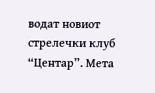водат новиот стрелечки клуб “Центар”. Мета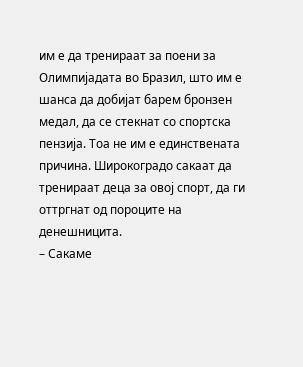им е да тренираат за поени за Олимпијадата во Бразил, што им е шанса да добијат барем бронзен медал, да се стекнат со спортска пензија. Тоа не им е единствената причина. Широкоградо сакаат да тренираат деца за овој спорт, да ги оттргнат од пороците на денешницита.
– Сакаме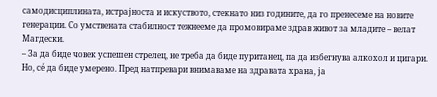самодисциплината, истрајноста и искуството, стекнато низ годините, да го пренесеме на новите генерации. Со умствената стабилност тежнееме да промовираме здрав живот за младите – велат Магдески.
– За да биде човек успешен стрелец, не треба да биде пуританец, па да избегнува алкохол и цигари. Но, сé да биде умерено. Пред натпревари внимаваме на здравата храна, ја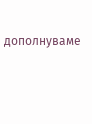дополнуваме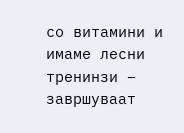со витамини и имаме лесни тренинзи – завршуваат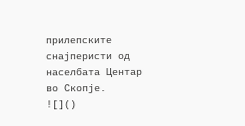прилепските снајперисти од населбата Центар во Скопје.
![]()